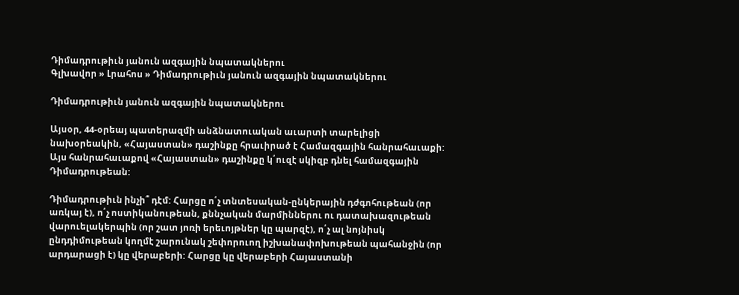Դիմադրութիւն յանուն ազգային նպատակներու
Գլխավոր » Լրահոս » Դիմադրութիւն յանուն ազգային նպատակներու

Դիմադրութիւն յանուն ազգային նպատակներու

Այսօր, 44-օրեայ պատերազմի անձնատուական աւարտի տարելիցի նախօրեակին, «Հայաստան» դաշինքը հրաւիրած է Համազգային հանրահաւաքի: Այս հանրահաւաքով «Հայաստան» դաշինքը կ՛ուզէ սկիզբ դնել համազգային Դիմադրութեան:

Դիմադրութիւն ինչի՞ դէմ: Հարցը ո՛չ տնտեսական-ընկերային դժգոհութեան (որ առկայ է), ո՛չ ոստիկանութեան, քննչական մարմիններու ու դատախազութեան վարուելակերպին (որ շատ յոռի երեւոյթներ կը պարզէ), ո՛չ ալ նոյնիսկ ընդդիմութեան կողմէ շարունակ շեփորուող իշխանափոխութեան պահանջին (որ արդարացի է) կը վերաբերի: Հարցը կը վերաբերի Հայաստանի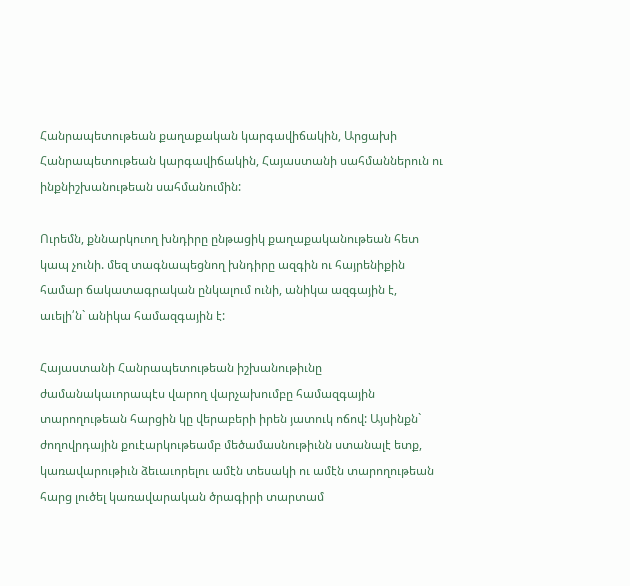Հանրապետութեան քաղաքական կարգավիճակին, Արցախի Հանրապետութեան կարգավիճակին, Հայաստանի սահմաններուն ու ինքնիշխանութեան սահմանումին:

Ուրեմն, քննարկուող խնդիրը ընթացիկ քաղաքականութեան հետ կապ չունի. մեզ տագնապեցնող խնդիրը ազգին ու հայրենիքին համար ճակատագրական ընկալում ունի, անիկա ազգային է, աւելի՛ն` անիկա համազգային է:

Հայաստանի Հանրապետութեան իշխանութիւնը ժամանակաւորապէս վարող վարչախումբը համազգային տարողութեան հարցին կը վերաբերի իրեն յատուկ ոճով: Այսինքն` ժողովրդային քուէարկութեամբ մեծամասնութիւնն ստանալէ ետք, կառավարութիւն ձեւաւորելու ամէն տեսակի ու ամէն տարողութեան հարց լուծել կառավարական ծրագիրի տարտամ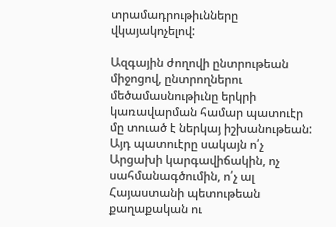տրամադրութիւնները վկայակոչելով:

Ազգային ժողովի ընտրութեան միջոցով, ընտրողներու մեծամասնութիւնը երկրի կառավարման համար պատուէր մը տուած է ներկայ իշխանութեան: Այդ պատուէրը սակայն ո՛չ Արցախի կարգավիճակին, ոչ սահմանագծումին, ո՛չ ալ Հայաստանի պետութեան քաղաքական ու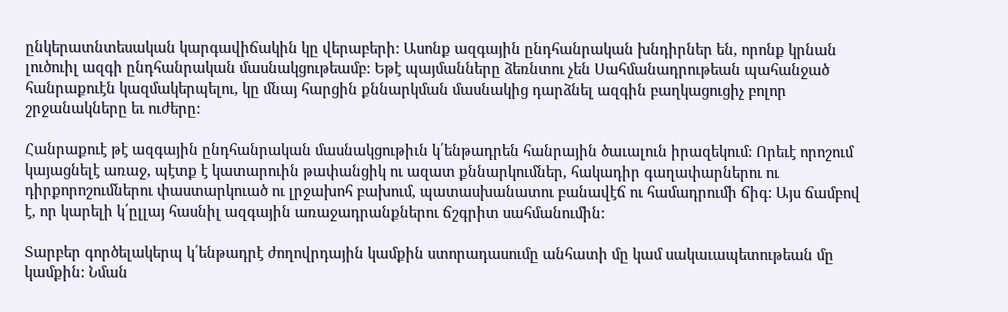ընկերատնտեսական կարգավիճակին կը վերաբերի: Ասոնք ազգային ընդհանրական խնդիրներ են, որոնք կրնան լուծուիլ ազգի ընդհանրական մասնակցութեամբ: Եթէ պայմանները ձեռնտու չեն Սահմանադրութեան պահանջած հանրաքուէն կազմակերպելու, կը մնայ հարցին քննարկման մասնակից դարձնել ազգին բաղկացուցիչ բոլոր շրջանակները եւ ուժերը:

Հանրաքուէ թէ ազգային ընդհանրական մասնակցութիւն կ՛ենթադրեն հանրային ծաւալուն իրազեկում: Որեւէ որոշում կայացնելէ առաջ, պէտք է կատարուին թափանցիկ ու ազատ քննարկումներ, հակադիր գաղափարներու ու դիրքորոշումներու փաստարկուած ու լրջախոհ բախում, պատասխանատու բանավէճ ու համադրումի ճիգ: Այս ճամբով է, որ կարելի կ՛ըլլայ հասնիլ ազգային առաջադրանքներու ճշգրիտ սահմանումին:

Տարբեր գործելակերպ կ՛ենթադրէ ժողովրդային կամքին ստորադասումը անհատի մը կամ սակաւապետութեան մը կամքին: Նման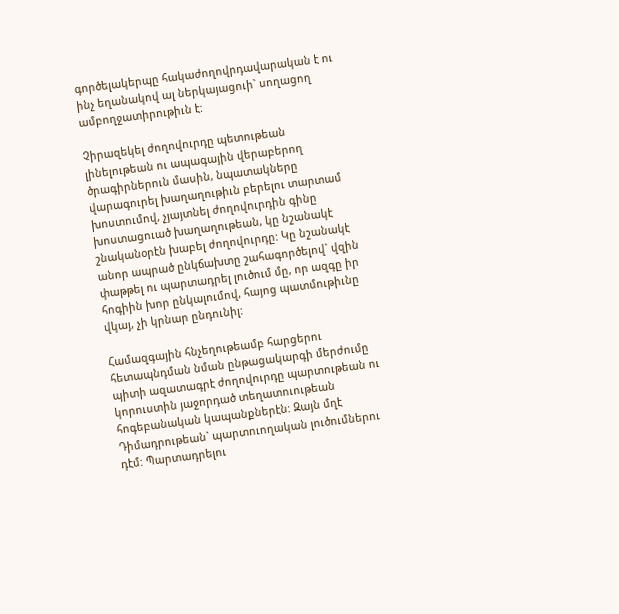գործելակերպը հակաժողովրդավարական է ու ինչ եղանակով ալ ներկայացուի` սողացող ամբողջատիրութիւն է:

Չիրազեկել ժողովուրդը պետութեան լինելութեան ու ապագային վերաբերող ծրագիրներուն մասին, նպատակները վարագուրել խաղաղութիւն բերելու տարտամ խոստումով, չյայտնել ժողովուրդին գինը խոստացուած խաղաղութեան, կը նշանակէ շնականօրէն խաբել ժողովուրդը: Կը նշանակէ անոր ապրած ընկճախտը շահագործելով` վզին փաթթել ու պարտադրել լուծում մը, որ ազգը իր հոգիին խոր ընկալումով, հայոց պատմութիւնը վկայ, չի կրնար ընդունիլ:

Համազգային հնչեղութեամբ հարցերու հետապնդման նման ընթացակարգի մերժումը պիտի ազատագրէ ժողովուրդը պարտութեան ու կորուստին յաջորդած տեղատուութեան հոգեբանական կապանքներէն: Զայն մղէ Դիմադրութեան` պարտուողական լուծումներու դէմ: Պարտադրելու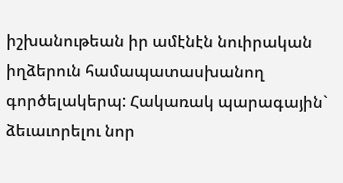իշխանութեան իր ամէնէն նուիրական իղձերուն համապատասխանող գործելակերպ: Հակառակ պարագային` ձեւաւորելու նոր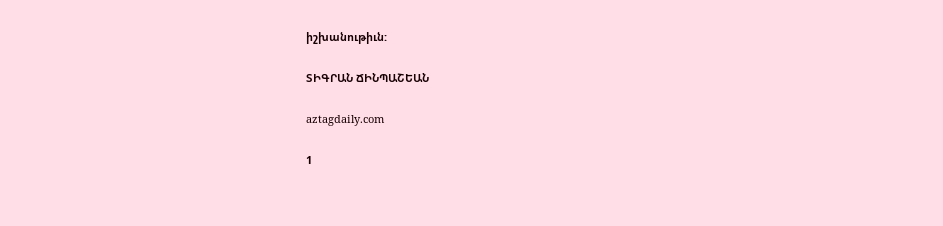իշխանութիւն:

ՏԻԳՐԱՆ ՃԻՆՊԱՇԵԱՆ

aztagdaily.com

1